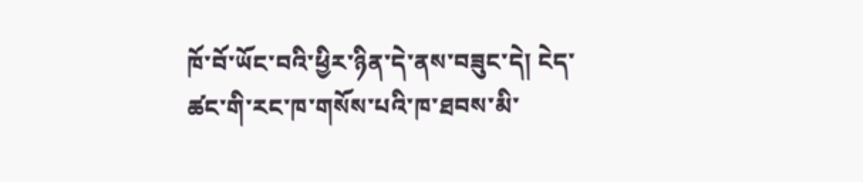ཁོ་བོ་ཡོང་བའི་ཕྱིར་ཉིན་དེ་ནས་བཟུང་དེ། ངེད་ཚང་གི་རང་ཁ་གསོས་པའི་ཁ་ཐབས་མི་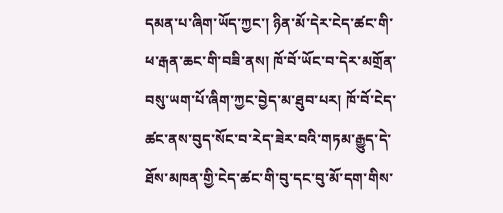དམན་པ་ཞིག་ཡོད་ཀྱང་། ཉིན་མོ་དེར་ངེད་ཚང་གི་ཕ་རྒན་ཆང་གི་བཟི་ནས། ཁོ་བོ་ཡོང་བ་དེར་མགྲོན་བསུ་ཡག་པོ་ཞིག་ཀྱང་བྱེད་མ་ཐུབ་པར། ཁོ་བོ་ངེད་ཚང་ནས་བུད་སོང་བ་རེད་ཟེར་བའི་གཏམ་རྒྱུད་དེ་ཐོས་མཁན་གྱི་ངེད་ཚང་གི་བུ་དང་བུ་མོ་དག་གིས་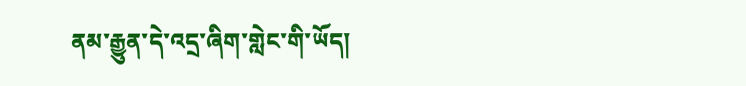ནམ་རྒྱུན་དེ་འདྲ་ཞིག་གླེང་གི་ཡོད།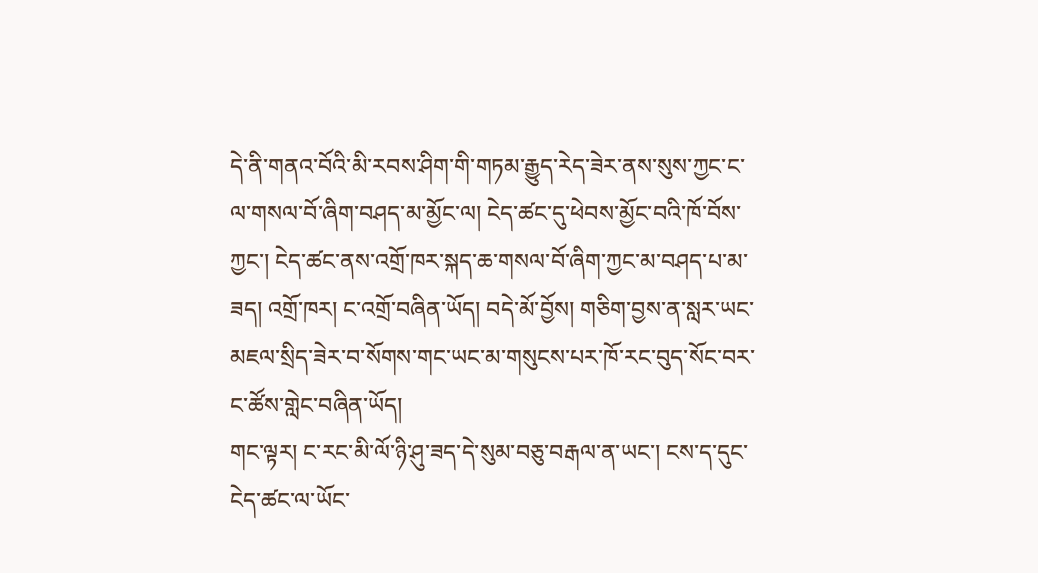དེ་ནི་གནའ་བོའི་མི་རབས་ཤིག་གི་གཏམ་རྒྱུད་རེད་ཟེར་ནས་སུས་ཀྱང་ང་ལ་གསལ་བོ་ཞིག་བཤད་མ་མྱོང་ལ། ངེད་ཚང་དུ་ཕེབས་མྱོང་བའི་ཁོ་བོས་ཀྱང་། ངེད་ཚང་ནས་འགྲོ་ཁར་སྐད་ཆ་གསལ་བོ་ཞིག་ཀྱང་མ་བཤད་པ་མ་ཟད། འགྲོ་ཁར། ང་འགྲོ་བཞིན་ཡོད། བདེ་མོ་བྱོས། གཅིག་བྱས་ན་སླར་ཡང་མཇལ་སྲིད་ཟེར་བ་སོགས་གང་ཡང་མ་གསུངས་པར་ཁོ་རང་བུད་སོང་བར་ང་ཚོས་གླེང་བཞིན་ཡོད།
གང་ལྟར། ང་རང་མི་ལོ་ཉི་ཤུ་ཟད་དེ་སུམ་བཅུ་བརྒལ་ན་ཡང་། ངས་ད་དུང་ངེད་ཚང་ལ་ཡོང་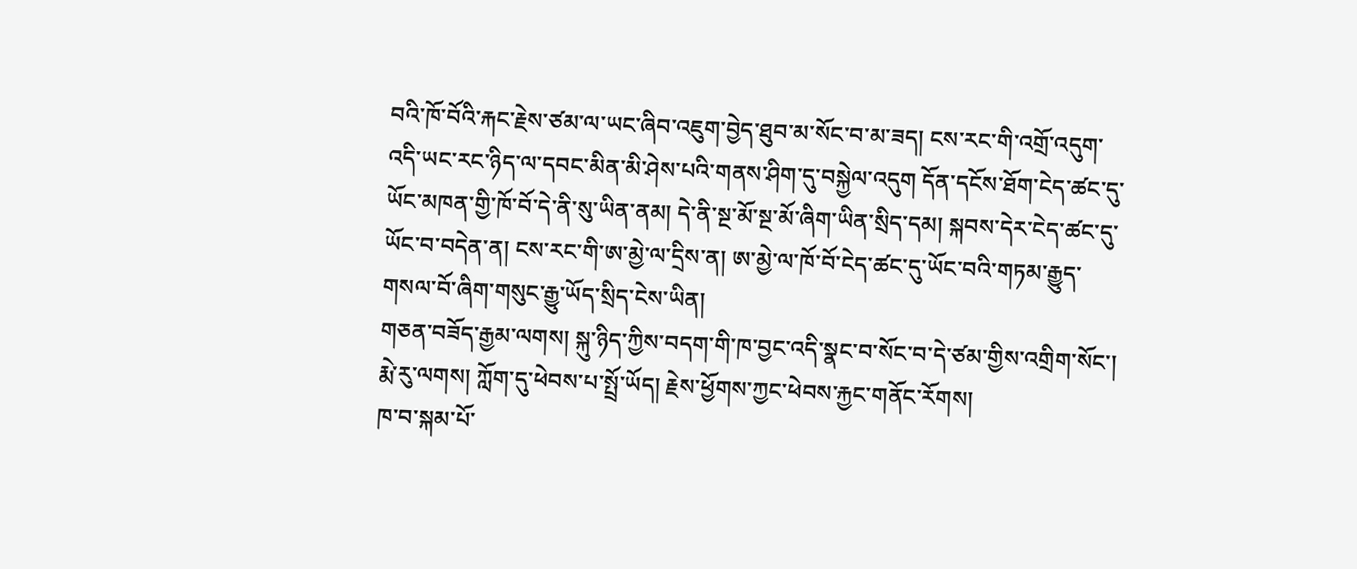བའི་ཁོ་བོའི་རྐང་རྗེས་ཙམ་ལ་ཡང་ཞིབ་འཇུག་བྱེད་ཐུབ་མ་སོང་བ་མ་ཟད། ངས་རང་གི་འགྲོ་འདུག་འདི་ཡང་རང་ཉིད་ལ་དབང་མིན་མི་ཤེས་པའི་གནས་ཤིག་དུ་བསྐྱེལ་འདུག དོན་དངོས་ཐོག་ངེད་ཚང་དུ་ཡོང་མཁན་གྱི་ཁོ་བོ་དེ་ནི་སུ་ཡིན་ནམ། དེ་ནི་སྔ་མོ་སྔ་མོ་ཞིག་ཡིན་སྲིད་དམ། སྐབས་དེར་ངེད་ཚང་དུ་ཡོང་བ་བདེན་ན། ངས་རང་གི་ཨ་མྱེ་ལ་དྲིས་ན། ཨ་མྱེ་ལ་ཁོ་བོ་ངེད་ཚང་དུ་ཡོང་བའི་གཏམ་རྒྱུད་གསལ་བོ་ཞིག་གསུང་རྒྱུ་ཡོད་སྲིད་ངེས་ཡིན།
གཅན་བཟོད་རྒྱམ་ལགས། སྐུ་ཉིད་ཀྱིས་བདག་གི་ཁ་བྱང་འདི་སྣང་བ་སོང་བ་དེ་ཙམ་གྱིས་འགྲིག་སོང་།
རྨེ་རུ་ལགས། ཀློག་དུ་ཕེབས་པ་སྤྲོ་ཡོད། རྗེས་ཕྱོགས་ཀྱང་ཕེབས་རྐྱང་གནོང་རོགས།
ཁ་བ་སྐམ་པོ་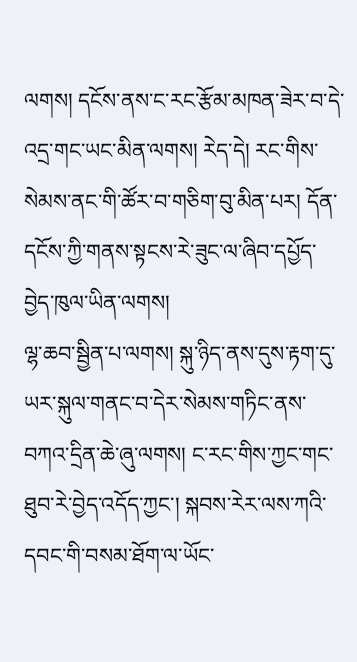ལགས། དངོས་ནས་ང་རང་རྩོམ་མཁན་ཟེར་བ་དེ་འདྲ་གང་ཡང་མིན་ལགས། རེད་དེ། རང་གིས་སེམས་ནང་གི་ཚོར་བ་གཅིག་བུ་མིན་པར། དོན་དངོས་ཀྱི་གནས་སྟངས་རེ་ཟུང་ལ་ཞིབ་དཔྱོད་བྱེད་ཁུལ་ཡིན་ལགས།
ལྷ་ཆབ་སྦྱིན་པ་ལགས། སྐུ་ཉིད་ནས་དུས་རྟག་དུ་ཡར་སྐུལ་གནང་བ་དེར་སེམས་གཏིང་ནས་བཀའ་དྲིན་ཆེ་ཞུ་ལགས། ང་རང་གིས་ཀྱང་གང་ཐུབ་རེ་བྱེད་འདོད་ཀྱང་། སྐབས་རེར་ལས་ཀའི་དབང་གི་བསམ་ཐོག་ལ་ཡོང་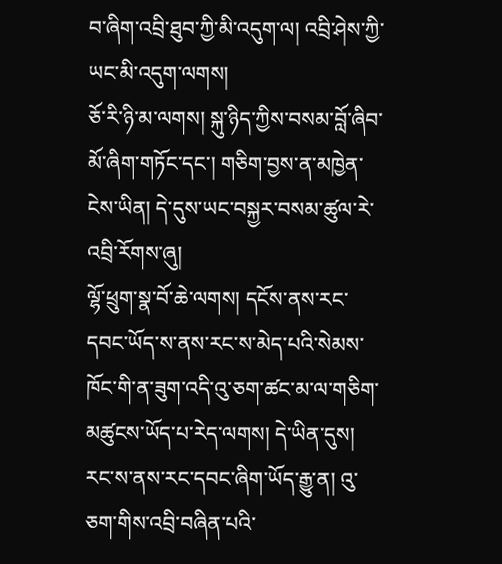བ་ཞིག་འབྲི་ཐུབ་ཀྱི་མི་འདུག་ལ། འབྲི་ཤེས་ཀྱི་ཡང་མི་འདུག་ལགས།
ཅོ་རི་ཉི་མ་ལགས། སྐུ་ཉིད་ཀྱིས་བསམ་བློ་ཞིབ་མོ་ཞིག་གཏོང་དང་། གཅིག་བྱས་ན་མཁྱེན་ངེས་ཡིན། དེ་དུས་ཡང་བསྐྱར་བསམ་ཚུལ་རེ་འབྲི་རོགས་ཞུ།
ལྷོ་ཕྲུག་སྣ་བོ་ཆེ་ལགས། དངོས་ནས་རང་དབང་ཡོད་ས་ནས་རང་ས་མེད་པའི་སེམས་ཁོང་གི་ན་ཟུག་འདི་འུ་ཅག་ཚང་མ་ལ་གཅིག་མཚུངས་ཡོད་པ་རེད་ལགས། དེ་ཡིན་དུས། རང་ས་ནས་རང་དབང་ཞིག་ཡོད་རྒྱུ་ན། འུ་ཅག་གིས་འབྲི་བཞིན་པའི་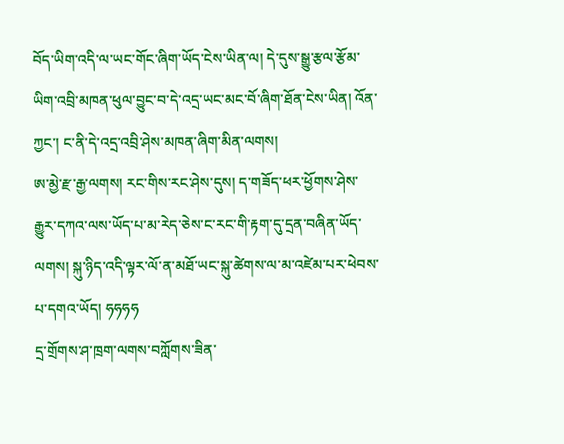བོད་ཡིག་འདི་ལ་ཡང་གོང་ཞིག་ཡོད་ངེས་ཡིན་ལ། དེ་དུས་སྒྱུ་རྩལ་རྩོམ་ཡིག་འབྲི་མཁན་ཕུལ་བྱུང་བ་དེ་འདྲ་ཡང་མང་བོ་ཞིག་ཐོན་ངེས་ཡིན། འོན་ཀྱང་། ང་ནི་དེ་འདྲ་འབྲི་ཤེས་མཁན་ཞིག་མིན་ལགས།
ཨ་མྱེ་རྫ་རྒྱ་ལགས། རང་གིས་རང་ཤེས་དུས། ད་གཟོད་ཕར་ཕྱོགས་ཤེས་རྒྱུར་དཀའ་ལས་ཡོད་པ་མ་རེད་ཅེས་ང་རང་གི་རྟག་དུ་དྲན་བཞིན་ཡོད་ལགས། སྐུ་ཉིད་འདི་ལྟར་ལོ་ན་མཐོ་ཡང་སྐུ་ཚེགས་ལ་མ་འཛེམ་པར་ཕེབས་པ་དགའ་ཡོད། ཧཧཧཧ
དྲ་གྲོགས་ཤ་ཁྲག་ལགས་བཀློགས་ཟིན་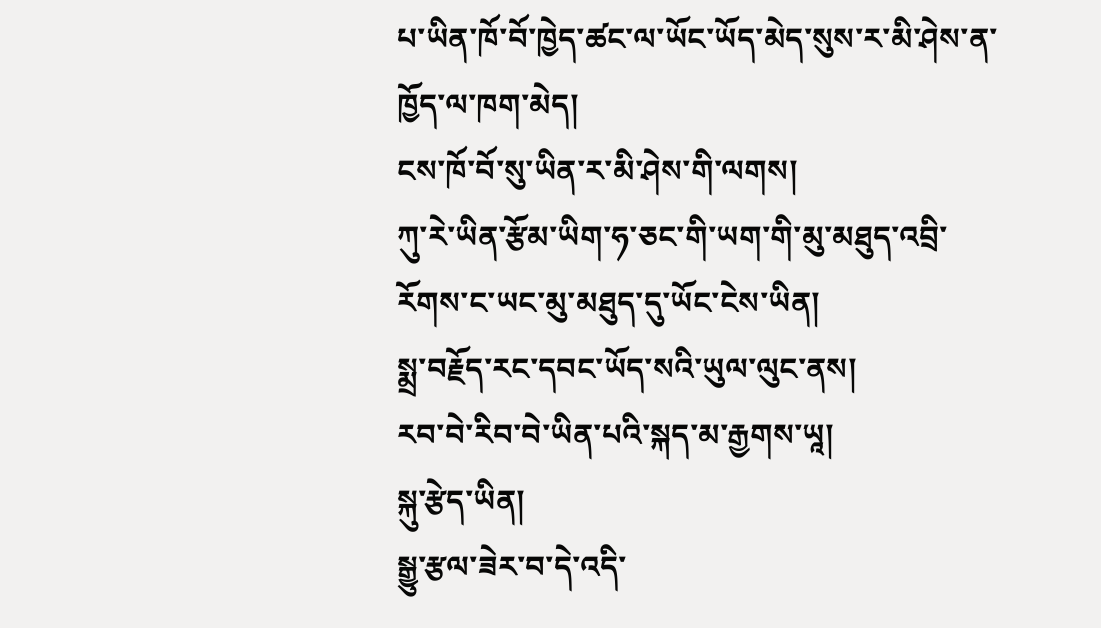པ་ཡིན་ཁོ་བོ་ཁྱེད་ཚང་ལ་ཡོང་ཡོད་མེད་སུས་ར་མི་ཤེས་ན་ཁྱོད་ལ་ཁག་མེད།
ངས་ཁོ་བོ་སུ་ཡིན་ར་མི་ཤེས་གི་ལགས།
ཀུ་རེ་ཡིན་རྩོམ་ཡིག་ཧ་ཅང་གི་ཡག་གི་མུ་མཐུད་འབྲི་རོགས་ང་ཡང་མུ་མཐུད་དུ་ཡོང་ངེས་ཡིན།
སྨྲ་བརྗོད་རང་དབང་ཡོད་སའི་ཡུལ་ལུང་ནས།
རབ་བེ་རིབ་བེ་ཡིན་པའི་སྐད་མ་རྒྱགས་ཡཱ།
སྐུ་རྩེད་ཡིན།
སྒྱུ་རྩལ་ཟེར་བ་དེ་འདི་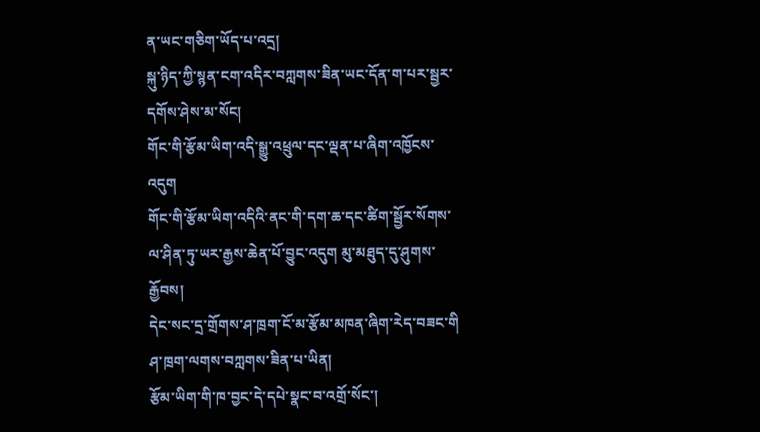ན་ཡང་གཅིག་ཡོད་པ་འདྲ།
སྐུ་ཉིད་ཀྱི་སྙན་ངག་འདིར་བཀླགས་ཟིན་ཡང་དོན་ག་པར་སྦྱར་དགོས་ཤེས་མ་སོང།
གོང་གི་རྩོམ་ཡིག་འདི་སྒྱུ་འཕྲུལ་དང་ལྡན་པ་ཞིག་འཁྱོངས་འདུག
གོང་གི་རྩོམ་ཡིག་འདིའི་ནང་གི་དག་ཆ་དང་ཚིག་སྦྱོར་སོགས་ལ་ཤིན་ཏུ་ཡར་རྒྱས་ཆེན་པོ་བྱུང་འདུག མུ་མཐུད་དུ་ཤུགས་རྒྱོབས།
དེང་སང་དྲ་གྲོགས་ཤ་ཁྲག་ངོ་མ་རྩོམ་མཁན་ཞིག་རེད་བཟང་གི
ཤ་ཁྲག་ལགས་བཀླགས་ཟིན་པ་ཡིན།
རྩོམ་ཡིག་གི་ཁ་བྱང་དེ་དཔེ་སྣང་བ་འགྲོ་སོང་།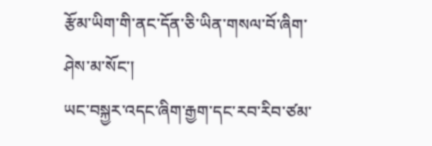རྩོམ་ཡིག་གི་ནང་དོན་ཅི་ཡིན་གསལ་བོ་ཞིག་ཤེས་མ་སོང་།
ཡང་བསྐྱར་འདང་ཞིག་རྒྱག་དང་རབ་རིབ་ཙམ་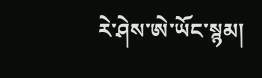རེ་ཤེས་ཨེ་ཡོང་སྙམ།